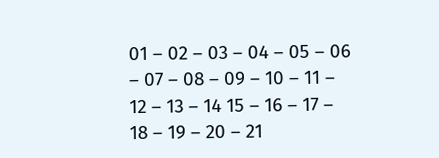01 – 02 – 03 – 04 – 05 – 06 – 07 – 08 – 09 – 10 – 11 – 12 – 13 – 14 15 – 16 – 17 – 18 – 19 – 20 – 21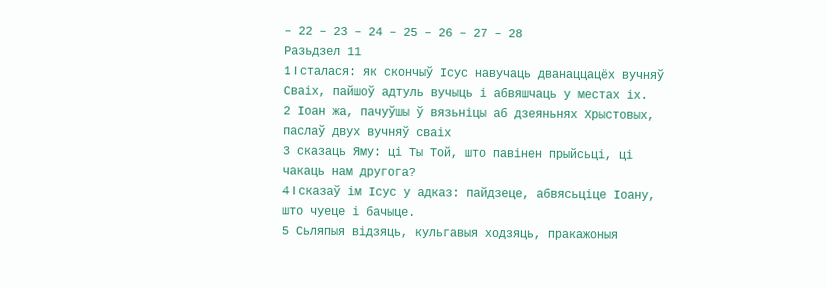– 22 – 23 – 24 – 25 – 26 – 27 – 28
Разьдзел 11
1 I сталася: як скончыў Ісус навучаць дванаццацёх вучняў Сваіх, пайшоў адтуль вучыць і абвяшчаць у местах іх.
2 Іоан жа, пачуўшы ў вязьніцы аб дзеяньнях Хрыстовых, паслаў двух вучняў сваіх
3 сказаць Яму: ці Ты Той, што павінен прыйсьці, ці чакаць нам другога?
4 I сказаў ім Ісус у адказ: пайдзеце, абвясьціце Іоану, што чуеце і бачыце.
5 Сьляпыя відзяць, кульгавыя ходзяць, пракажоныя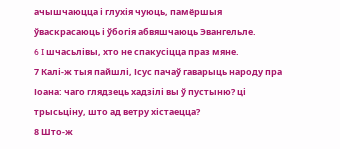ачышчаюцца і глухія чуюць, памёршыя ўваскрасаюць і ўбогія абвяшчаюць Эвангельле.
6 I шчасьлівы, хто не спакусіцца праз мяне.
7 Калі-ж тыя пайшлі, Ісус пачаў гаварыць народу пра Іоана: чаго глядзець хадзілі вы ў пустыню? ці трысьціну, што ад ветру хістаецца?
8 Што-ж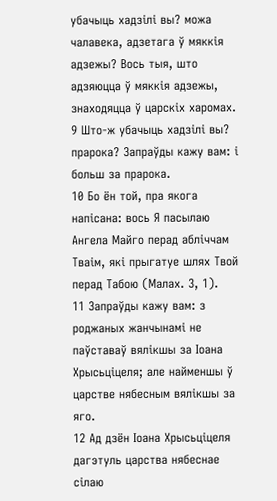убачыць хадзілі вы? можа чалавека, адзетага ў мяккія адзежы? Вось тыя, што адзяюцца ў мяккія адзежы, знаходяцца ў царскіх харомах.
9 Што-ж убачыць хадзілі вы? прарока? Запраўды кажу вам: і больш за прарока.
10 Бо ён той, пра якога напісана: вось Я пасылаю Ангела Майго перад абліччам Тваім, які прыгатуе шлях Твой перад Табою (Малах. 3, 1).
11 Запраўды кажу вам: з роджаных жанчынамі не паўставаў вялікшы за Іоана Хрысьціцеля; але найменшы ў царстве нябесным вялікшы за яго.
12 Ад дзён Іоана Хрысьціцеля дагэтуль царства нябеснае сілаю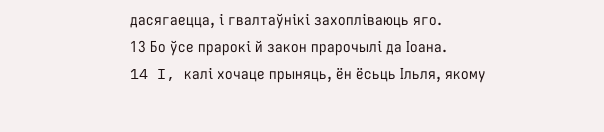дасягаецца, і гвалтаўнікі захопліваюць яго.
13 Бо ўсе прарокі й закон прарочылі да Іоана.
14 I, калі хочаце прыняць, ён ёсьць Ільля, якому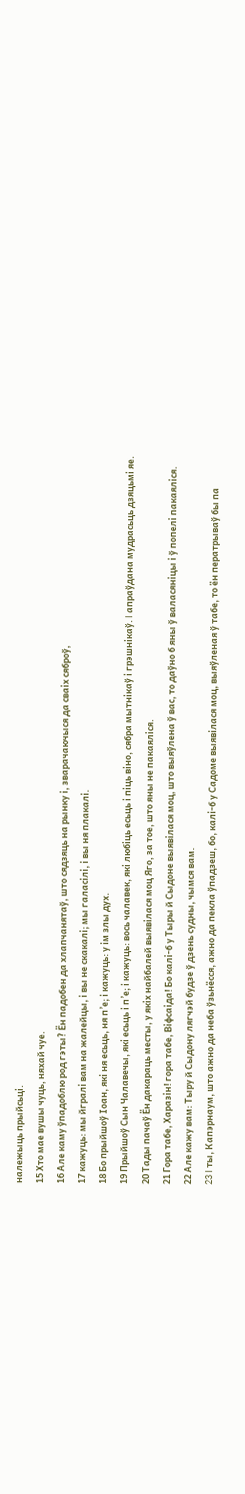належыць прыйсьці.
15 Хто мае вушы чуць, няхай чуе.
16 Але каму ўпадоблю род гэты? Ён падобен да хлапчанятаў, што сядзяць на рынку і, зварачаючыся да сваіх сяброў,
17 кажуць: мы йгралі вам на жалейцы, і вы не скакалі; мы галасілі, і вы ня плакалі.
18 Бо прыйшоў Іоан, які ня есьць, ня п’е; і кажуць: у ім злы дух.
19 Прыйшоў Сын Чалавечы, які есьць і п’е; і кажуць: вось чалавек, які любіць есьць і піць віно, сябра мытнікаў і грэшнікаў. I апраўдана мудрасьць дзяцьмі яе.
20 Тады пачаў Ён дакараць месты, у якіх найбалей выявілася моц Яго, за тое, што яны не пакаяліся.
21 Гора табе, Харазін! гора табе, Віфсаіда! Бо калі-б у Тыры й Сыдоне выявілася моц, што выяўлена ў вас, то даўно б яны ў валасяніцы і ў попелі пакаяліся.
22 Але кажу вам: Тыру й Сыдону лягчэй будзе ў дзень судны, чымся вам.
23 I ты, Капэрнаум, што ажно да неба ўзьнёсся, ажно да пекла ўпадзеш, бо, калі-б у Садоме выявілася моц, выяўленая ў табе, то ён ператрываў бы па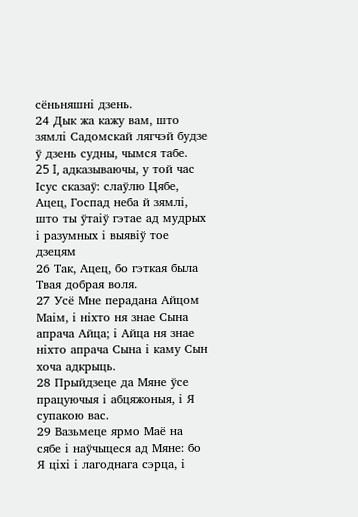сёньняшні дзень.
24 Дык жа кажу вам, што зямлі Садомскай лягчэй будзе ў дзень судны, чымся табе.
25 I, адказываючы, у той час Ісус сказаў: слаўлю Цябе, Ацец, Госпад неба й зямлі, што ты ўтаіў гэтае ад мудрых і разумных і выявіў тое дзецям
26 Так, Ацец, бо гэткая была Твая добрая воля.
27 Усё Мне перадана Айцом Маім, і ніхто ня знае Сына апрача Айца; і Айца ня знае ніхто апрача Сына і каму Сын хоча адкрыць.
28 Прыйдзеце да Мяне ўсе працуючыя і абцяжоныя, і Я супакою вас.
29 Вазьмеце ярмо Маё на сябе і наўчыцеся ад Мяне: бо Я ціхі і лагоднага сэрца, і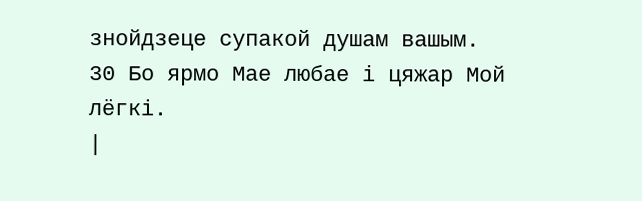знойдзеце супакой душам вашым.
30 Бо ярмо Мае любае і цяжар Мой лёгкі.
|